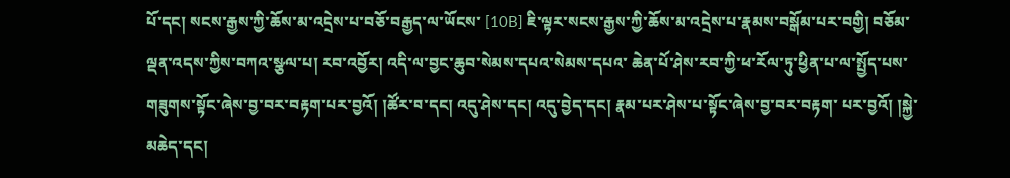པོ་དང། སངས་རྒྱས་ཀྱི་ཆོས་མ་འདྲེས་པ་བཅོ་བརྒྱད་ལ་ཡོངས་ [10B] ཇི་ལྟར་སངས་རྒྱས་ཀྱི་ཆོས་མ་འདྲེས་པ་རྣམས་བསྒོམ་པར་བགྱི། བཅོམ་ལྡན་འདས་ཀྱིས་བཀའ་སྩལ་པ། རབ་འབྱོར། འདི་ལ་བྱང་ཆུབ་སེམས་དཔའ་སེམས་དཔའ་ ཆེན་པོ་ཤེས་རབ་ཀྱི་ཕ་རོལ་ཏུ་ཕྱིན་པ་ལ་སྤྱོད་པས་གཟུགས་སྟོང་ཞེས་བྱ་བར་བརྟག་པར་བྱའོ། །ཚོར་བ་དང། འདུ་ཤེས་དང། འདུ་བྱེད་དང། རྣམ་པར་ཤེས་པ་སྟོང་ཞེས་བྱ་བར་བརྟག་ པར་བྱའོ། །སྐྱེ་མཆེད་དང།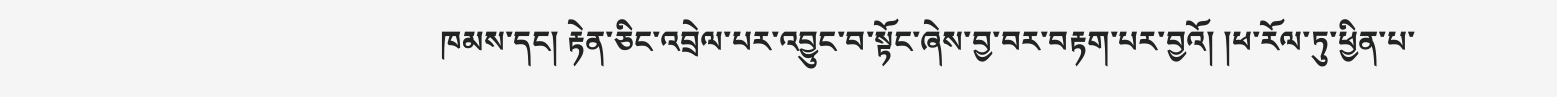ཁམས་དང། རྟེན་ཅིང་འབྲེལ་པར་འབྱུང་བ་སྟོང་ཞེས་བྱ་བར་བརྟག་པར་བྱའོ། །ཕ་རོལ་ཏུ་ཕྱིན་པ་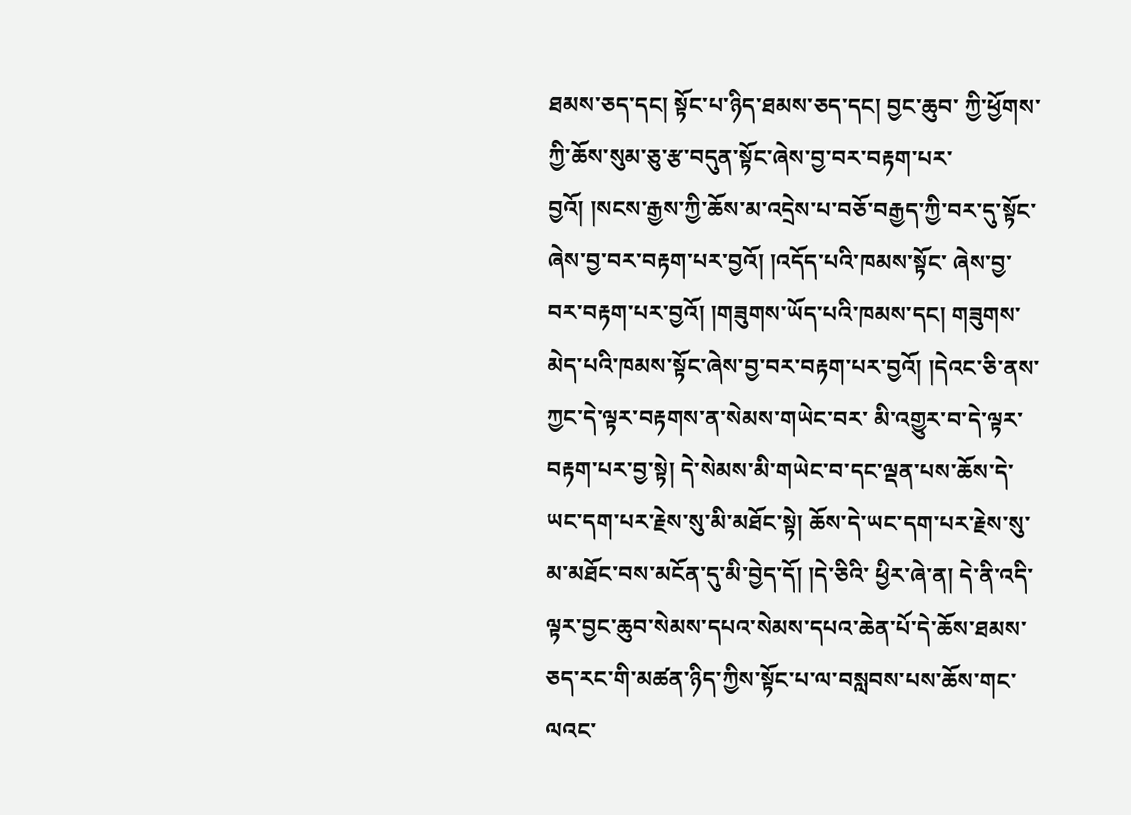ཐམས་ཅད་དང། སྟོང་པ་ཉིད་ཐམས་ཅད་དང། བྱང་ཆུབ་ ཀྱི་ཕྱོགས་ཀྱི་ཆོས་སུམ་ཅུ་རྩ་བདུན་སྟོང་ཞེས་བྱ་བར་བརྟག་པར་བྱའོ། །སངས་རྒྱས་ཀྱི་ཆོས་མ་འདྲེས་པ་བཅོ་བརྒྱད་ཀྱི་བར་དུ་སྟོང་ཞེས་བྱ་བར་བརྟག་པར་བྱའོ། །འདོད་པའི་ཁམས་སྟོང་ ཞེས་བྱ་བར་བརྟག་པར་བྱའོ། །གཟུགས་ཡོད་པའི་ཁམས་དང། གཟུགས་མེད་པའི་ཁམས་སྟོང་ཞེས་བྱ་བར་བརྟག་པར་བྱའོ། །དེའང་ཅི་ནས་ཀྱང་དེ་ལྟར་བརྟགས་ན་སེམས་གཡེང་བར་ མི་འགྱུར་བ་དེ་ལྟར་བརྟག་པར་བྱ་སྟེ། དེ་སེམས་མི་གཡེང་བ་དང་ལྡན་པས་ཆོས་དེ་ཡང་དག་པར་རྗེས་སུ་མི་མཐོང་སྟེ། ཆོས་དེ་ཡང་དག་པར་རྗེས་སུ་མ་མཐོང་བས་མངོན་དུ་མི་བྱེད་དོ། །དེ་ཅིའི་ ཕྱིར་ཞེ་ན། དེ་ནི་འདི་ལྟར་བྱང་ཆུབ་སེམས་དཔའ་སེམས་དཔའ་ཆེན་པོ་དེ་ཆོས་ཐམས་ཅད་རང་གི་མཚན་ཉིད་ཀྱིས་སྟོང་པ་ལ་བསླབས་པས་ཆོས་གང་ལའང་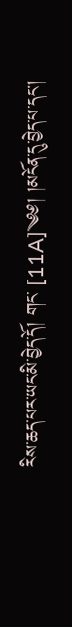རིས་ཆད་པར་ཡང་མི་བྱེད་དོ། གང་ [11A]༄༅། །མངོན་དུ་བྱེད་པ་དང།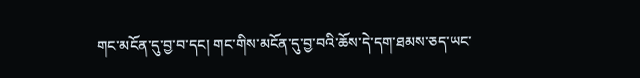གང་མངོན་དུ་བྱ་བ་དང། གང་གིས་མངོན་དུ་བྱ་བའི་ཆོས་དེ་དག་ཐམས་ཅད་ཡང་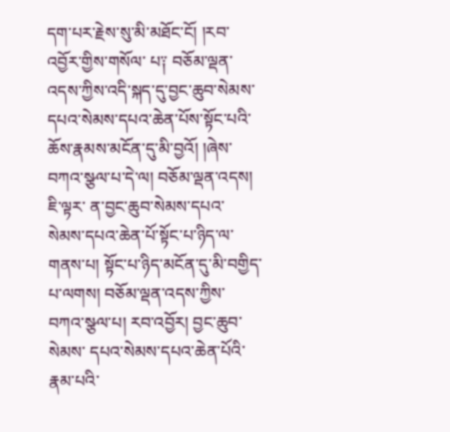དག་པར་རྗེས་སུ་མི་མཐོང་ངོ། །རབ་འབྱོར་གྱིས་གསོལ་ པ༑ བཅོམ་ལྡན་འདས་ཀྱིས་འདི་སྐད་དུ་བྱང་ཆུབ་སེམས་དཔའ་སེམས་དཔའ་ཆེན་པོས་སྟོང་པའི་ཆོས་རྣམས་མངོན་དུ་མི་བྱའོ། །ཞེས་བཀའ་སྩལ་པ་དེ་ལ། བཅོམ་ལྡན་འདས། ཇི་ལྟར་ ན་བྱང་ཆུབ་སེམས་དཔའ་སེམས་དཔའ་ཆེན་པོ་སྟོང་པ་ཉིད་ལ་གནས་པ། སྟོང་པ་ཉིད་མངོན་དུ་མི་བགྱིད་པ་ལགས། བཅོམ་ལྡན་འདས་ཀྱིས་བཀའ་སྩལ་པ། རབ་འབྱོར། བྱང་ཆུབ་སེམས་ དཔའ་སེམས་དཔའ་ཆེན་པོའི་རྣམ་པའི་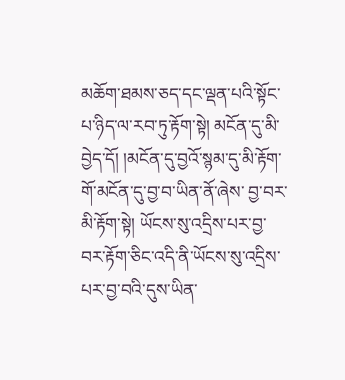མཆོག་ཐམས་ཅད་དང་ལྡན་པའི་སྟོང་པ་ཉིད་ལ་རབ་ཏུ་རྟོག་སྟེ། མངོན་དུ་མི་བྱེད་དོ། །མངོན་དུ་བྱའོ་སྙམ་དུ་མི་རྟོག་གོ་མངོན་དུ་བྱ་བ་ཡིན་ནོ་ཞེས་ བྱ་བར་མི་རྟོག་སྟེ། ཡོངས་སུ་འདྲིས་པར་བྱ་བར་རྟོག་ཅིང་འདི་ནི་ཡོངས་སུ་འདྲིས་པར་བྱ་བའི་དུས་ཡིན་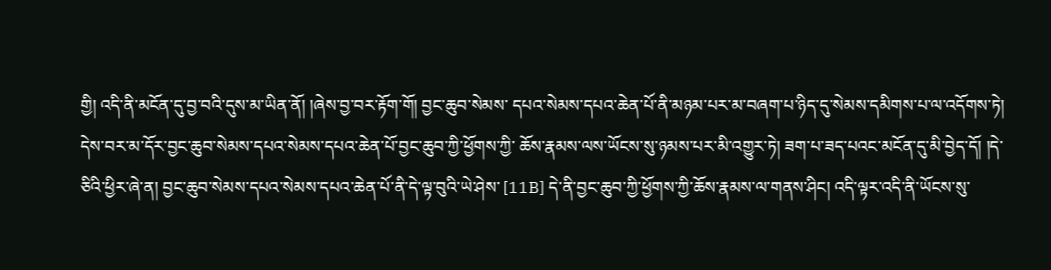གྱི། འདི་ནི་མངོན་དུ་བྱ་བའི་དུས་མ་ཡིན་ནོ། །ཞེས་བྱ་བར་རྟོག་གོ། བྱང་ཆུབ་སེམས་ དཔའ་སེམས་དཔའ་ཆེན་པོ་ནི་མཉམ་པར་མ་བཞག་པ་ཉིད་དུ་སེམས་དམིགས་པ་ལ་འདོགས་ཏེ། དེས་བར་མ་དོར་བྱང་ཆུབ་སེམས་དཔའ་སེམས་དཔའ་ཆེན་པོ་བྱང་ཆུབ་ཀྱི་ཕྱོགས་ཀྱི་ ཆོས་རྣམས་ལས་ཡོངས་སུ་ཉམས་པར་མི་འགྱུར་ཏེ། ཟག་པ་ཟད་པའང་མངོན་དུ་མི་བྱེད་དོ། །དེ་ཅིའི་ཕྱིར་ཞེ་ན། བྱང་ཆུབ་སེམས་དཔའ་སེམས་དཔའ་ཆེན་པོ་ནི་དེ་ལྟ་བུའི་ཡེ་ཤེས་ [11B] དེ་ནི་བྱང་ཆུབ་ཀྱི་ཕྱོགས་ཀྱི་ཆོས་རྣམས་ལ་གནས་ཤིང། འདི་ལྟར་འདི་ནི་ཡོངས་སུ་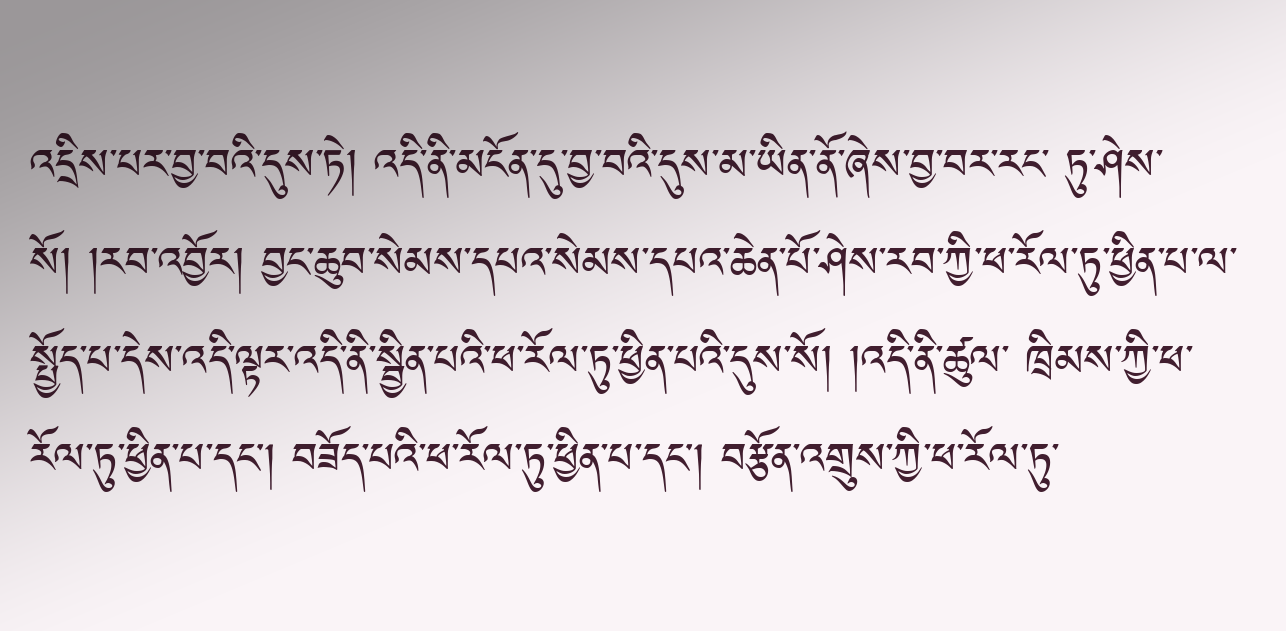འདྲིས་པར་བྱ་བའི་དུས་ཏེ། འདི་ནི་མངོན་དུ་བྱ་བའི་དུས་མ་ཡིན་ནོ་ཞེས་བྱ་བར་རང་ ཏུ་ཤེས་སོ། །རབ་འབྱོར། བྱང་ཆུབ་སེམས་དཔའ་སེམས་དཔའ་ཆེན་པོ་ཤེས་རབ་ཀྱི་ཕ་རོལ་ཏུ་ཕྱིན་པ་ལ་སྤྱོད་པ་དེས་འདི་ལྟར་འདི་ནི་སྦྱིན་པའི་ཕ་རོལ་ཏུ་ཕྱིན་པའི་དུས་སོ། །འདི་ནི་ཚུལ་ ཁྲིམས་ཀྱི་ཕ་རོལ་ཏུ་ཕྱིན་པ་དང། བཟོད་པའི་ཕ་རོལ་ཏུ་ཕྱིན་པ་དང། བརྩོན་འགྲུས་ཀྱི་ཕ་རོལ་ཏུ་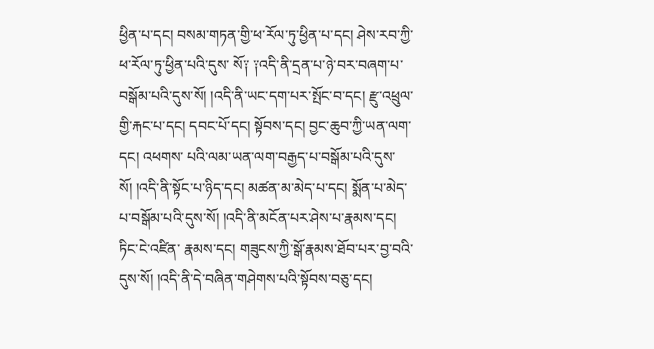ཕྱིན་པ་དང། བསམ་གཏན་གྱི་ཕ་རོལ་ཏུ་ཕྱིན་པ་དང། ཤེས་རབ་ཀྱི་ཕ་རོལ་ཏུ་ཕྱིན་པའི་དུས་ སོ༑ ༑འདི་ནི་དྲན་པ་ཉེ་བར་བཞག་པ་བསྒོམ་པའི་དུས་སོ། །འདི་ནི་ཡང་དག་པར་སྤོང་བ་དང། རྫུ་འཕྲུལ་གྱི་རྐང་པ་དང། དབང་པོ་དང། སྟོབས་དང། བྱང་ཆུབ་ཀྱི་ཡན་ལག་དང། འཕགས་ པའི་ལམ་ཡན་ལག་བརྒྱད་པ་བསྒོམ་པའི་དུས་སོ། །འདི་ནི་སྟོང་པ་ཉིད་དང། མཚན་མ་མེད་པ་དང། སྨོན་པ་མེད་པ་བསྒོམ་པའི་དུས་སོ། །འདི་ནི་མངོན་པར་ཤེས་པ་རྣམས་དང། ཏིང་ངེ་འཛིན་ རྣམས་དང། གཟུངས་ཀྱི་སྒོ་རྣམས་ཐོབ་པར་བྱ་བའི་དུས་སོ། །འདི་ནི་དེ་བཞིན་གཤེགས་པའི་སྟོབས་བཅུ་དང།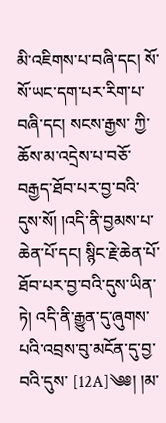མི་འཇིགས་པ་བཞི་དང། སོ་སོ་ཡང་དག་པར་རིག་པ་བཞི་དང། སངས་རྒྱས་ ཀྱི་ཆོས་མ་འདྲེས་པ་བཅོ་བརྒྱད་ཐོབ་པར་བྱ་བའི་དུས་སོ། །འདི་ནི་བྱམས་པ་ཆེན་པོ་དང། སྙིང་རྗེ་ཆེན་པོ་ཐོབ་པར་བྱ་བའི་དུས་ཡིན་ཏེ། འདི་ནི་རྒྱུན་དུ་ཞུགས་པའི་འབྲས་བུ་མངོན་དུ་བྱ་བའི་དུས་ [12A]༄༅། །མ་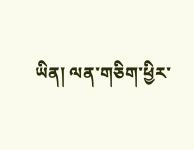ཡིན། ལན་གཅིག་ཕྱིར་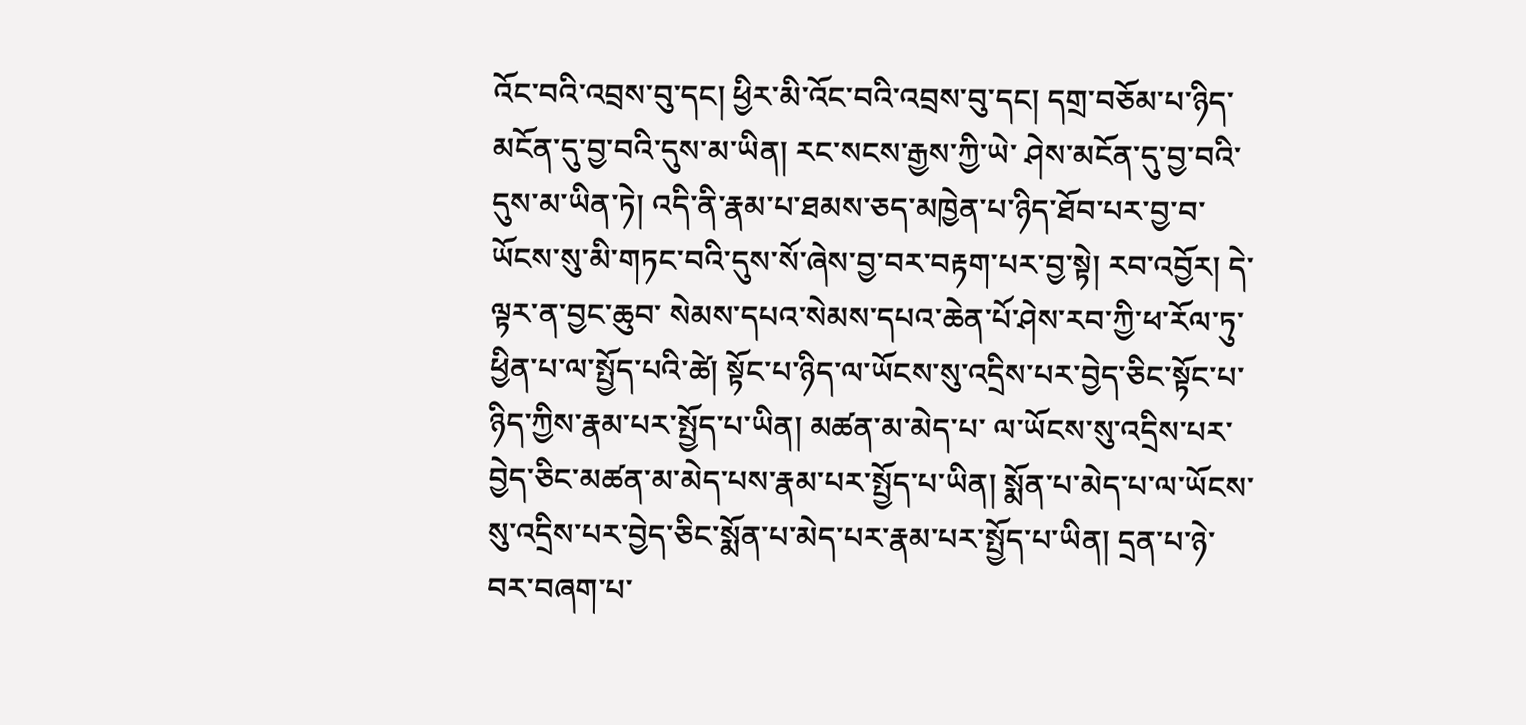འོང་བའི་འབྲས་བུ་དང། ཕྱིར་མི་འོང་བའི་འབྲས་བུ་དང། དགྲ་བཅོམ་པ་ཉིད་མངོན་དུ་བྱ་བའི་དུས་མ་ཡིན། རང་སངས་རྒྱས་ཀྱི་ཡེ་ ཤེས་མངོན་དུ་བྱ་བའི་དུས་མ་ཡིན་ཏེ། འདི་ནི་རྣམ་པ་ཐམས་ཅད་མཁྱེན་པ་ཉིད་ཐོབ་པར་བྱ་བ་ཡོངས་སུ་མི་གཏང་བའི་དུས་སོ་ཞེས་བྱ་བར་བརྟག་པར་བྱ་སྟེ། རབ་འབྱོར། དེ་ལྟར་ན་བྱང་ཆུབ་ སེམས་དཔའ་སེམས་དཔའ་ཆེན་པོ་ཤེས་རབ་ཀྱི་ཕ་རོལ་ཏུ་ཕྱིན་པ་ལ་སྤྱོད་པའི་ཚེ། སྟོང་པ་ཉིད་ལ་ཡོངས་སུ་འདྲིས་པར་བྱེད་ཅིང་སྟོང་པ་ཉིད་ཀྱིས་རྣམ་པར་སྤྱོད་པ་ཡིན། མཚན་མ་མེད་པ་ ལ་ཡོངས་སུ་འདྲིས་པར་བྱེད་ཅིང་མཚན་མ་མེད་པས་རྣམ་པར་སྤྱོད་པ་ཡིན། སྨོན་པ་མེད་པ་ལ་ཡོངས་སུ་འདྲིས་པར་བྱེད་ཅིང་སྨོན་པ་མེད་པར་རྣམ་པར་སྤྱོད་པ་ཡིན། དྲན་པ་ཉེ་བར་བཞག་པ་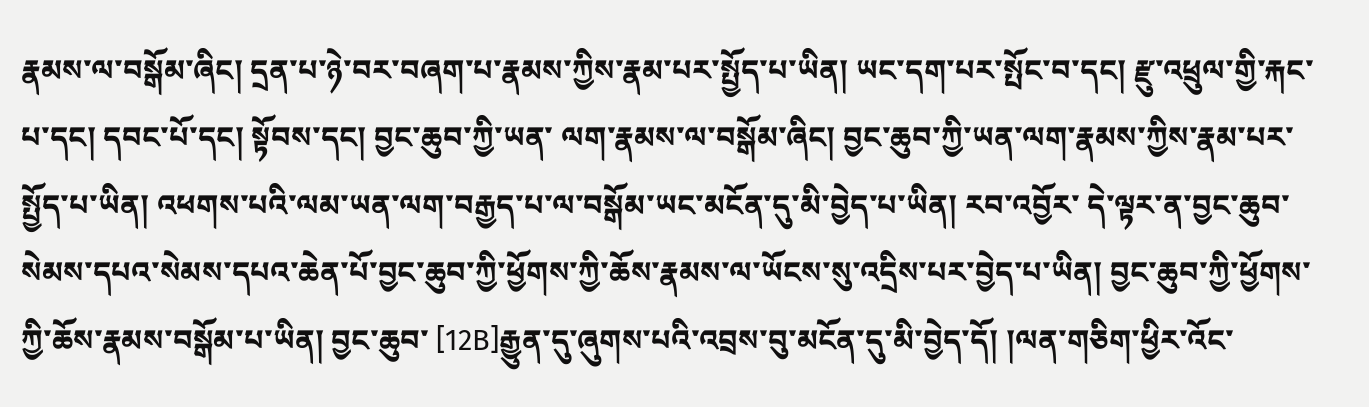རྣམས་ལ་བསྒོམ་ཞིང། དྲན་པ་ཉེ་བར་བཞག་པ་རྣམས་ཀྱིས་རྣམ་པར་སྤྱོད་པ་ཡིན། ཡང་དག་པར་སྤོང་བ་དང། རྫུ་འཕྲུལ་གྱི་རྐང་པ་དང། དབང་པོ་དང། སྟོབས་དང། བྱང་ཆུབ་ཀྱི་ཡན་ ལག་རྣམས་ལ་བསྒོམ་ཞིང། བྱང་ཆུབ་ཀྱི་ཡན་ལག་རྣམས་ཀྱིས་རྣམ་པར་སྤྱོད་པ་ཡིན། འཕགས་པའི་ལམ་ཡན་ལག་བརྒྱད་པ་ལ་བསྒོམ་ཡང་མངོན་དུ་མི་བྱེད་པ་ཡིན། རབ་འབྱོར་ དེ་ལྟར་ན་བྱང་ཆུབ་སེམས་དཔའ་སེམས་དཔའ་ཆེན་པོ་བྱང་ཆུབ་ཀྱི་ཕྱོགས་ཀྱི་ཆོས་རྣམས་ལ་ཡོངས་སུ་འདྲིས་པར་བྱེད་པ་ཡིན། བྱང་ཆུབ་ཀྱི་ཕྱོགས་ཀྱི་ཆོས་རྣམས་བསྒོམ་པ་ཡིན། བྱང་ཆུབ་ [12B]རྒྱུན་དུ་ཞུགས་པའི་འབྲས་བུ་མངོན་དུ་མི་བྱེད་དོ། །ལན་གཅིག་ཕྱིར་འོང་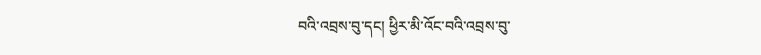བའི་འབྲས་བུ་དང། ཕྱིར་མི་འོང་བའི་འབྲས་བུ་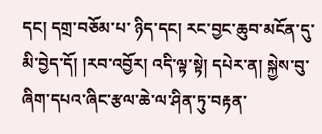དང། དགྲ་བཅོམ་པ་ ཉིད་དང། རང་བྱང་ཆུབ་མངོན་དུ་མི་བྱེད་དོ། །རབ་འབྱོར། འདི་ལྟ་སྟེ། དཔེར་ན། སྐྱེས་བུ་ཞིག་དཔའ་ཞིང་རྩལ་ཆེ་ལ་ཤིན་ཏུ་བརྟན་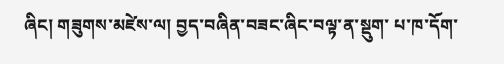ཞིང། གཟུགས་མཛེས་ལ། བྱད་བཞིན་བཟང་ཞིང་བལྟ་ན་སྡུག་ པ་ཁ་དོག་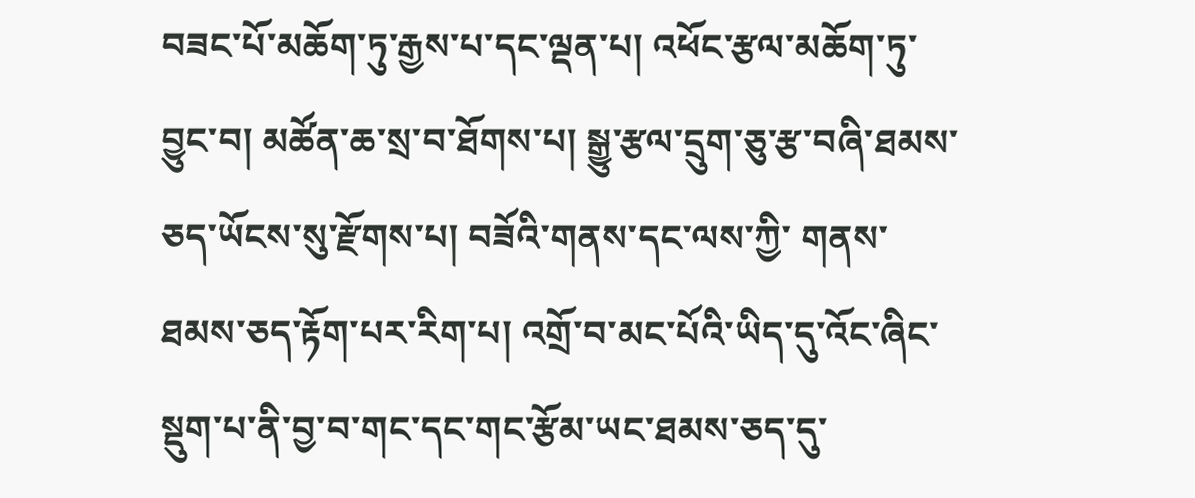བཟང་པོ་མཆོག་ཏུ་རྒྱས་པ་དང་ལྡན་པ། འཕོང་རྩལ་མཆོག་ཏུ་བྱུང་བ། མཚོན་ཆ་སྲ་བ་ཐོགས་པ། སྒྱུ་རྩལ་དྲུག་ཅུ་རྩ་བཞི་ཐམས་ཅད་ཡོངས་སུ་རྫོགས་པ། བཟོའི་གནས་དང་ལས་ཀྱི་ གནས་ཐམས་ཅད་རྟོག་པར་རིག་པ། འགྲོ་བ་མང་པོའི་ཡིད་དུ་འོང་ཞིང་སྡུག་པ་ནི་བྱ་བ་གང་དང་གང་རྩོམ་ཡང་ཐམས་ཅད་དུ་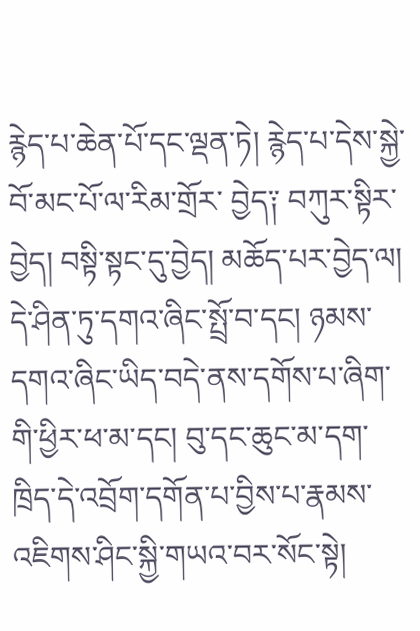རྙེད་པ་ཆེན་པོ་དང་ལྡན་ཏེ། རྙེད་པ་དེས་སྐྱེ་བོ་མང་པོ་ལ་རིམ་གྲོར་ བྱེད༑ བཀུར་སྟིར་བྱེད། བསྟི་སྟང་དུ་བྱེད། མཆོད་པར་བྱེད་ལ། དེ་ཤིན་ཏུ་དགའ་ཞིང་སྤྲོ་བ་དང། ཉམས་དགའ་ཞིང་ཡིད་བདེ་ནས་དགོས་པ་ཞིག་གི་ཕྱིར་ཕ་མ་དང། བུ་དང་ཆུང་མ་དག་ ཁྲིད་དེ་འབྲོག་དགོན་པ་བྱིས་པ་རྣམས་འཇིགས་ཤིང་སྐྱི་གཡའ་བར་སོང་སྟེ།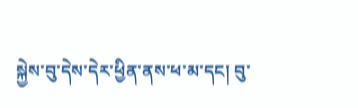སྐྱེས་བུ་དེས་དེར་ཕྱིན་ནས་ཕ་མ་དང། བུ་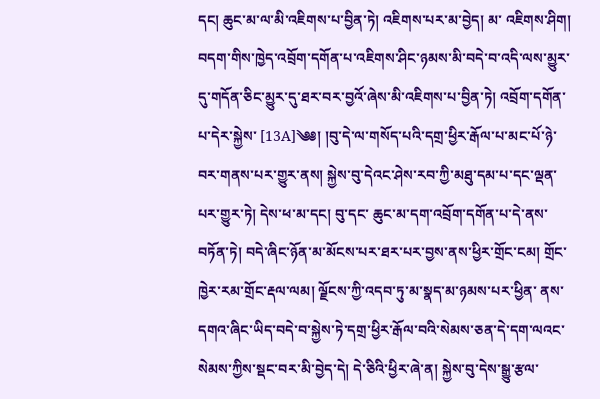དང། ཆུང་མ་ལ་མི་འཇིགས་པ་བྱིན་ཏེ། འཇིགས་པར་མ་བྱེད། མ་ འཇིགས་ཤིག། བདག་གིས་ཁྱེད་འབྲོག་དགོན་པ་འཇིགས་ཤིང་ཉམས་མི་བདེ་བ་འདི་ལས་མྱུར་དུ་གདོན་ཅིང་མྱུར་དུ་ཐར་བར་བྱའོ་ཞེས་མི་འཇིགས་པ་བྱིན་ཏེ། འབྲོག་དགོན་པ་དེར་སྐྱེས་ [13A]༄༅། །བུ་དེ་ལ་གསོད་པའི་དགྲ་ཕྱིར་རྒོལ་པ་མང་པོ་ཉེ་བར་གནས་པར་གྱུར་ནས། སྐྱེས་བུ་དེའང་ཤེས་རབ་ཀྱི་མཐུ་དམ་པ་དང་ལྡན་པར་གྱུར་ཏེ། དེས་ཕ་མ་དང། བུ་དང་ ཆུང་མ་དག་འབྲོག་དགོན་པ་དེ་ནས་བཏོན་ཏེ། བདེ་ཞིང་ཉོན་མ་མོངས་པར་ཐར་པར་བྱས་ནས་ཕྱིར་གྲོང་ངམ། གྲོང་ཁྱེར་རམ་གྲོང་རྡལ་ལམ། ལྗོངས་ཀྱི་འདབ་ཏུ་མ་སྣད་མ་ཉམས་པར་ཕྱིན་ ནས་དགའ་ཞིང་ཡིད་བདེ་བ་སྐྱེས་ཏེ་དགྲ་ཕྱིར་རྒོལ་བའི་སེམས་ཅན་དེ་དག་ལའང་སེམས་ཀྱིས་སྡང་བར་མི་བྱེད་དེ། དེ་ཅིའི་ཕྱིར་ཞེ་ན། སྐྱེས་བུ་དེས་སྒྱུ་རྩལ་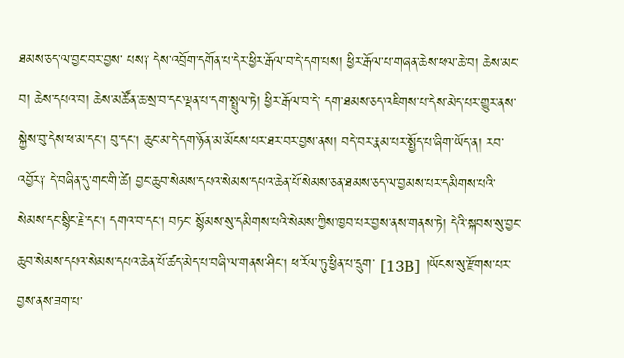ཐམས་ཅད་ལ་བྱང་བར་བྱས་ པས༑ དེས་འབྲོག་དགོན་པ་དེར་ཕྱིར་རྒོལ་བ་དེ་དག་པས། ཕྱིར་རྒོལ་པ་གཞན་ཆེས་ཕལ་ཆེ་བ། ཆེས་མང་བ། ཆེས་དཔའ་བ། ཆེས་མཚོན་ཆ་སྲ་བ་དང་ལྡན་པ་དག་སྤྲུལ་ཏེ། ཕྱིར་རྒོལ་བ་དེ་ དག་ཐམས་ཅད་འཇིགས་པ་དེས་མེད་པར་གྱུར་ནས་སྐྱེས་བུ་དེས་ཕ་མ་དང། བུ་དང། ཆུང་མ་དེ་དག་ཉོན་མ་མོངས་པར་ཐར་བར་བྱས་ནས། བདེ་བར་རྣམ་པར་སྤྱོད་པ་ཞིག་ཡོད་ན། རབ་ འབྱོར༑ དེ་བཞིན་དུ་གང་གི་ཚེ། བྱང་ཆུབ་སེམས་དཔའ་སེམས་དཔའ་ཆེན་པོ་སེམས་ཅན་ཐམས་ཅད་ལ་བྱམས་པར་དམིགས་པའི་སེམས་དང་སྙིང་རྗེ་དང། དགའ་བ་དང། བཏང་ སྙོམས་སུ་དམིགས་པའི་སེམས་ཀྱིས་ཁྱབ་པར་བྱས་ནས་གནས་ཏེ། དེའི་སྐབས་སུ་བྱང་ཆུབ་སེམས་དཔའ་སེམས་དཔའ་ཆེན་པོ་ཚད་མེད་པ་བཞི་ལ་གནས་ཤིང། ཕ་རོལ་ཏུ་ཕྱིན་པ་དྲུག་ [13B] །ཡོངས་སུ་རྫོགས་པར་བྱས་ནས་ཟག་པ་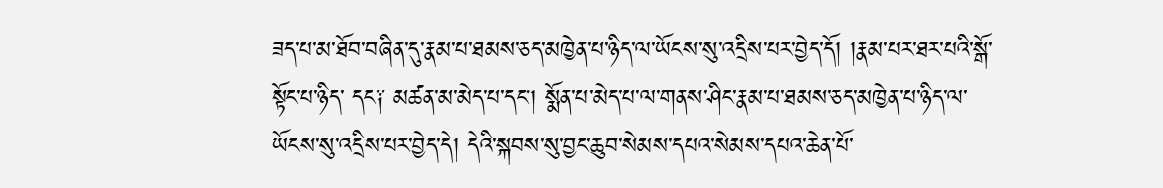ཟད་པ་མ་ཐོབ་བཞིན་དུ་རྣམ་པ་ཐམས་ཅད་མཁྱེན་པ་ཉིད་ལ་ཡོངས་སུ་འདྲིས་པར་བྱེད་དོ། །རྣམ་པར་ཐར་པའི་སྒོ་སྟོང་པ་ཉིད་ དང༑ མཚན་མ་མེད་པ་དང། སྨོན་པ་མེད་པ་ལ་གནས་ཤིང་རྣམ་པ་ཐམས་ཅད་མཁྱེན་པ་ཉིད་ལ་ཡོངས་སུ་འདྲིས་པར་བྱེད་དེ། དེའི་སྐབས་སུ་བྱང་ཆུབ་སེམས་དཔའ་སེམས་དཔའ་ཆེན་པོ་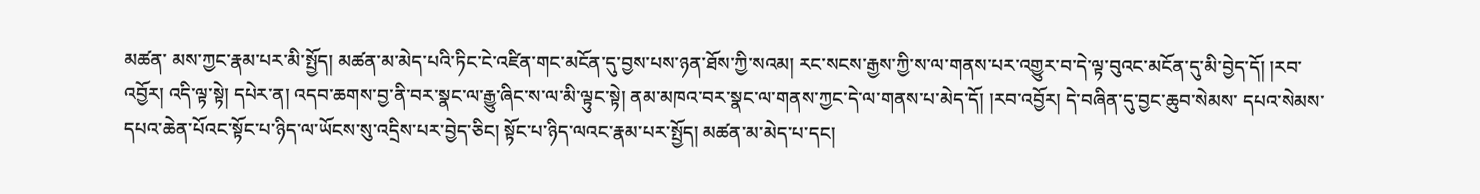མཚན་ མས་ཀྱང་རྣམ་པར་མི་སྤྱོད། མཚན་མ་མེད་པའི་ཏིང་ངེ་འཛིན་གང་མངོན་དུ་བྱས་པས་ཉན་ཐོས་ཀྱི་སའམ། རང་སངས་རྒྱས་ཀྱི་ས་ལ་གནས་པར་འགྱུར་བ་དེ་ལྟ་བུའང་མངོན་དུ་མི་བྱེད་དོ། །རབ་ འབྱོར། འདི་ལྟ་སྟེ། དཔེར་ན། འདབ་ཆགས་བྱ་ནི་བར་སྣང་ལ་རྒྱུ་ཞིང་ས་ལ་མི་ལྟུང་སྟེ། ནམ་མཁའ་བར་སྣང་ལ་གནས་ཀྱང་དེ་ལ་གནས་པ་མེད་དོ། །རབ་འབྱོར། དེ་བཞིན་དུ་བྱང་ཆུབ་སེམས་ དཔའ་སེམས་དཔའ་ཆེན་པོའང་སྟོང་པ་ཉིད་ལ་ཡོངས་སུ་འདྲིས་པར་བྱེད་ཅིང། སྟོང་པ་ཉིད་ལའང་རྣམ་པར་སྤྱོད། མཚན་མ་མེད་པ་དང།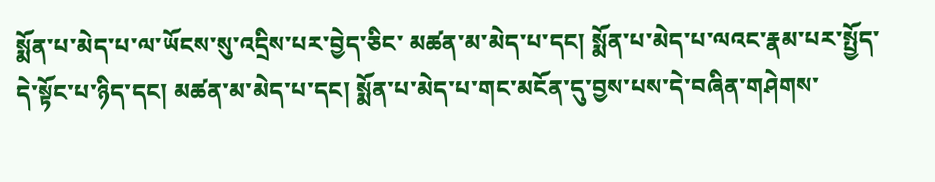སྨོན་པ་མེད་པ་ལ་ཡོངས་སུ་འདྲིས་པར་བྱེད་ཅིང་ མཚན་མ་མེད་པ་དང། སྨོན་པ་མེད་པ་ལའང་རྣམ་པར་སྤྱོད་དེ་སྟོང་པ་ཉིད་དང། མཚན་མ་མེད་པ་དང། སྨོན་པ་མེད་པ་གང་མངོན་དུ་བྱས་པས་དེ་བཞིན་གཤེགས་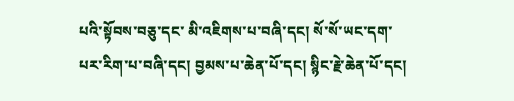པའི་སྟོབས་བཅུ་དང་ མི་འཇིགས་པ་བཞི་དང། སོ་སོ་ཡང་དག་པར་རིག་པ་བཞི་དང། བྱམས་པ་ཆེན་པོ་དང། སྙིང་རྗེ་ཆེན་པོ་དང།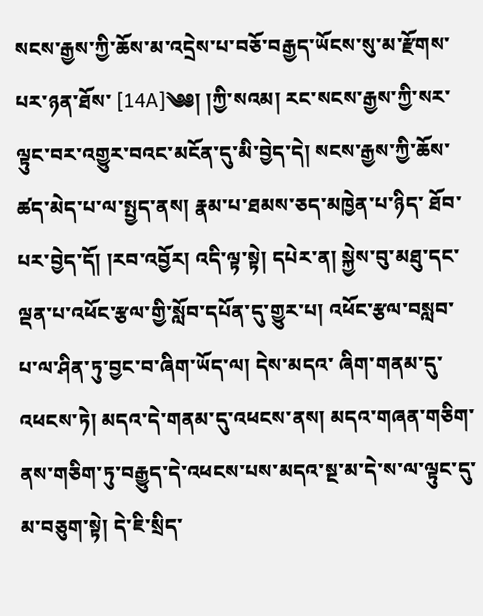སངས་རྒྱས་ཀྱི་ཆོས་མ་འདྲེས་པ་བཅོ་བརྒྱད་ཡོངས་སུ་མ་རྫོགས་པར་ཉན་ཐོས་ [14A]༄༅། །ཀྱི་སའམ། རང་སངས་རྒྱས་ཀྱི་སར་ལྟུང་བར་འགྱུར་བའང་མངོན་དུ་མི་བྱེད་དེ། སངས་རྒྱས་ཀྱི་ཆོས་ཚད་མེད་པ་ལ་སྤྱད་ནས། རྣམ་པ་ཐམས་ཅད་མཁྱེན་པ་ཉིད་ ཐོབ་པར་བྱེད་དོ། །རབ་འབྱོར། འདི་ལྟ་སྟེ། དཔེར་ན། སྐྱེས་བུ་མཐུ་དང་ལྡན་པ་འཕོང་རྩལ་གྱི་སློབ་དཔོན་དུ་གྱུར་པ། འཕོང་རྩལ་བསླབ་པ་ལ་ཤིན་ཏུ་བྱང་བ་ཞིག་ཡོད་ལ། དེས་མདའ་ ཞིག་གནམ་དུ་འཕངས་ཏེ། མདའ་དེ་གནམ་དུ་འཕངས་ནས། མདའ་གཞན་གཅིག་ནས་གཅིག་ཏུ་བརྒྱུད་དེ་འཕངས་པས་མདའ་སྔ་མ་དེ་ས་ལ་ལྟུང་དུ་མ་བཅུག་སྟེ། དེ་ཇི་སྲིད་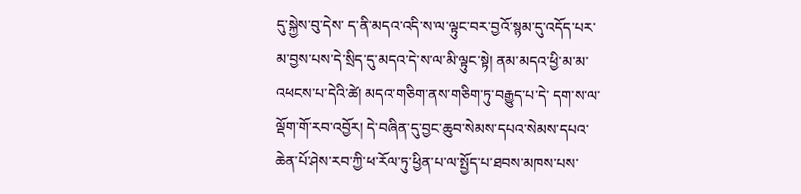དུ་སྐྱེས་བུ་དེས་ ད་ནི་མདའ་འདི་ས་ལ་ལྟུང་བར་བྱའོ་སྙམ་དུ་འདོད་པར་མ་བྱས་པས་དེ་སྲིད་དུ་མདའ་དེ་ས་ལ་མི་ལྟུང་སྟེ། ནམ་མདའ་ཕྱི་མ་མ་འཕངས་པ་དེའི་ཚེ། མདའ་གཅིག་ནས་གཅིག་ཏུ་བརྒྱུད་པ་དེ་ དག་ས་ལ་ལྡོག་གོ་རབ་འབྱོར། དེ་བཞིན་དུ་བྱང་ཆུབ་སེམས་དཔའ་སེམས་དཔའ་ཆེན་པོ་ཤེས་རབ་ཀྱི་ཕ་རོལ་ཏུ་ཕྱིན་པ་ལ་སྤྱོད་པ་ཐབས་མཁས་པས་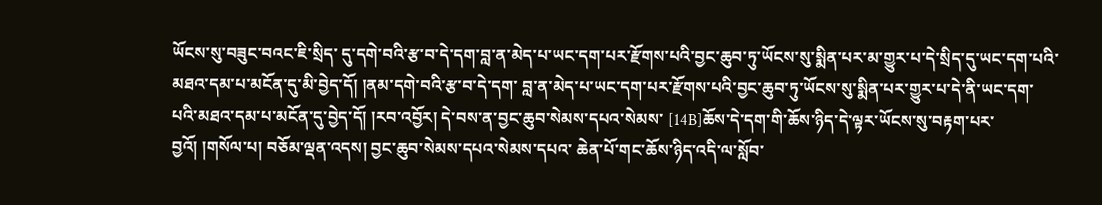ཡོངས་སུ་བཟུང་བའང་ཇི་སྲིད་ དུ་དགེ་བའི་རྩ་བ་དེ་དག་བླ་ན་མེད་པ་ཡང་དག་པར་རྫོགས་པའི་བྱང་ཆུབ་ཏུ་ཡོངས་སུ་སྨིན་པར་མ་གྱུར་པ་དེ་སྲིད་དུ་ཡང་དག་པའི་མཐའ་དམ་པ་མངོན་དུ་མི་བྱེད་དོ། །ནམ་དགེ་བའི་རྩ་བ་དེ་དག་ བླ་ན་མེད་པ་ཡང་དག་པར་རྫོགས་པའི་བྱང་ཆུབ་ཏུ་ཡོངས་སུ་སྨིན་པར་གྱུར་པ་དེ་ནི་ཡང་དག་པའི་མཐའ་དམ་པ་མངོན་དུ་བྱེད་དོ། །རབ་འབྱོར། དེ་བས་ན་བྱང་ཆུབ་སེམས་དཔའ་སེམས་ [14B]ཆོས་དེ་དག་གི་ཆོས་ཉིད་དེ་ལྟར་ཡོངས་སུ་བརྟག་པར་བྱའོ། །གསོལ་པ། བཅོམ་ལྡན་འདས། བྱང་ཆུབ་སེམས་དཔའ་སེམས་དཔའ་ ཆེན་པོ་གང་ཆོས་ཉིད་འདི་ལ་སློབ་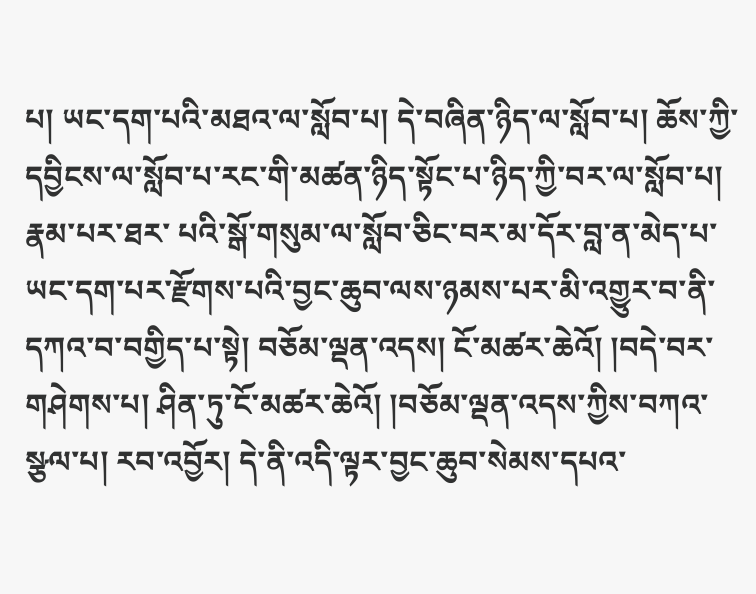པ། ཡང་དག་པའི་མཐའ་ལ་སློབ་པ། དེ་བཞིན་ཉིད་ལ་སློབ་པ། ཆོས་ཀྱི་དབྱིངས་ལ་སློབ་པ་རང་གི་མཚན་ཉིད་སྟོང་པ་ཉིད་ཀྱི་བར་ལ་སློབ་པ། རྣམ་པར་ཐར་ པའི་སྒོ་གསུམ་ལ་སློབ་ཅིང་བར་མ་དོར་བླ་ན་མེད་པ་ཡང་དག་པར་རྫོགས་པའི་བྱང་ཆུབ་ལས་ཉམས་པར་མི་འགྱུར་བ་ནི་དཀའ་བ་བགྱིད་པ་སྟེ། བཅོམ་ལྡན་འདས། ངོ་མཚར་ཆེའོ། །བདེ་བར་ གཤེགས་པ། ཤིན་ཏུ་ངོ་མཚར་ཆེའོ། །བཅོམ་ལྡན་འདས་ཀྱིས་བཀའ་སྩལ་པ། རབ་འབྱོར། དེ་ནི་འདི་ལྟར་བྱང་ཆུབ་སེམས་དཔའ་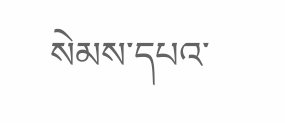སེམས་དཔའ་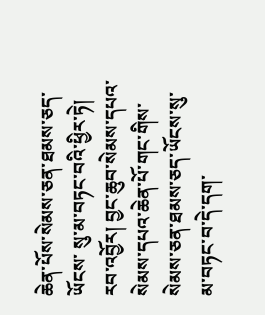ཆེན་པོས་སེམས་ཅན་ཐམས་ཅད་ཡོངས་ སུ་མ་བཏང་བའི་ཕྱིར་ཏེ། རབ་འབྱོར། བྱང་ཆུབ་སེམས་དཔའ་སེམས་དཔའ་ཆེན་པོ་གང་གིས་སེམས་ཅན་ཐམས་ཅད་ཡོངས་སུ་མ་བཏང་བ་དེ་དག་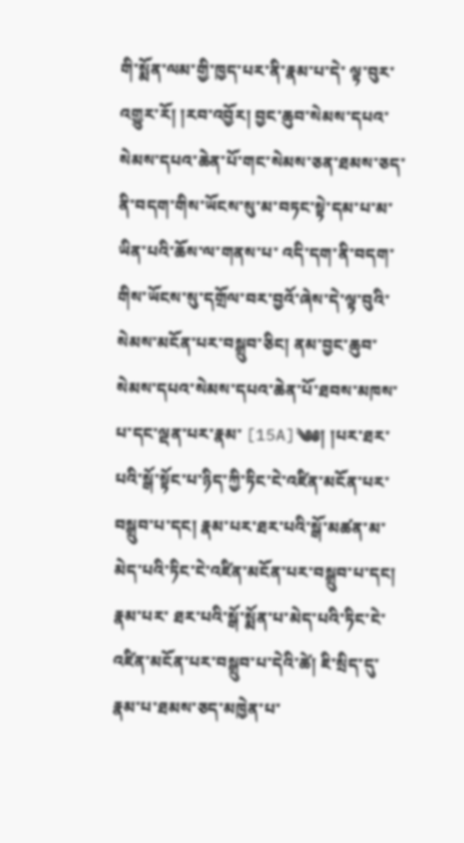གི་སྨོན་ལམ་གྱི་ཁྱད་པར་ནི་རྣམ་པ་དེ་ ལྟ་བུར་འགྱུར་རོ། །རབ་འབྱོར། བྱང་ཆུབ་སེམས་དཔའ་སེམས་དཔའ་ཆེན་པོ་གང་སེམས་ཅན་ཐམས་ཅད་ནི་བདག་གིས་ཡོངས་སུ་མ་བཏང་སྟེ་དམ་པ་མ་ཡིན་པའི་ཆོས་ལ་གནས་པ་ འདི་དག་ནི་བདག་གིས་ཡོངས་སུ་དགྲོལ་བར་བྱའོ་ཞེས་དེ་ལྟ་བུའི་སེམས་མངོན་པར་བསྒྲུབ་ཅིང། ནམ་བྱང་ཆུབ་སེམས་དཔའ་སེམས་དཔའ་ཆེན་པོ་ཐབས་མཁས་པ་དང་ལྡན་པར་རྣམ་ [15A]༄༅། །པར་ཐར་པའི་སྒོ་སྟོང་པ་ཉིད་ཀྱི་ཏིང་ངེ་འཛིན་མངོན་པར་བསྒྲུབ་པ་དང། རྣམ་པར་ཐར་པའི་སྒོ་མཚན་མ་མེད་པའི་ཏིང་ངེ་འཛིན་མངོན་པར་བསྒྲུབ་པ་དང། རྣམ་པར་ ཐར་པའི་སྒོ་སྨོན་པ་མེད་པའི་ཏིང་ངེ་འཛིན་མངོན་པར་བསྒྲུབ་པ་དེའི་ཚེ། ཇི་སྲིད་དུ་རྣམ་པ་ཐམས་ཅད་མཁྱེན་པ་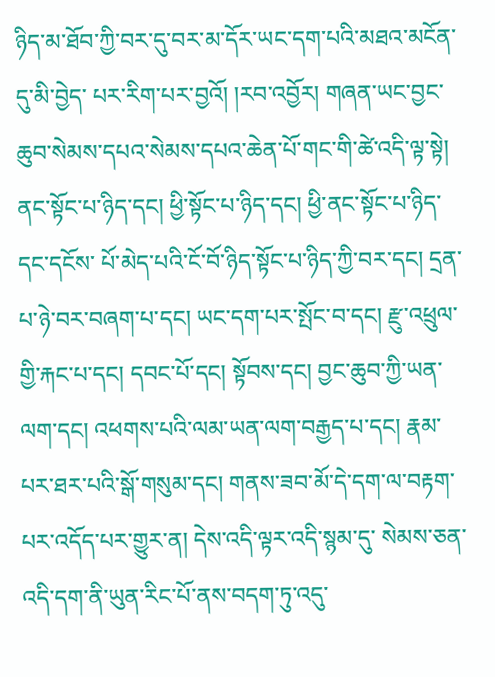ཉིད་མ་ཐོབ་ཀྱི་བར་དུ་བར་མ་དོར་ཡང་དག་པའི་མཐའ་མངོན་དུ་མི་བྱེད་ པར་རིག་པར་བྱའོ། །རབ་འབྱོར། གཞན་ཡང་བྱང་ཆུབ་སེམས་དཔའ་སེམས་དཔའ་ཆེན་པོ་གང་གི་ཚེ་འདི་ལྟ་སྟེ། ནང་སྟོང་པ་ཉིད་དང། ཕྱི་སྟོང་པ་ཉིད་དང། ཕྱི་ནང་སྟོང་པ་ཉིད་དང་དངོས་ པོ་མེད་པའི་ངོ་བོ་ཉིད་སྟོང་པ་ཉིད་ཀྱི་བར་དང། དྲན་པ་ཉེ་བར་བཞག་པ་དང། ཡང་དག་པར་སྤོང་བ་དང། རྫུ་འཕྲུལ་གྱི་རྐང་པ་དང། དབང་པོ་དང། སྟོབས་དང། བྱང་ཆུབ་ཀྱི་ཡན་ ལག་དང། འཕགས་པའི་ལམ་ཡན་ལག་བརྒྱད་པ་དང། རྣམ་པར་ཐར་པའི་སྒོ་གསུམ་དང། གནས་ཟབ་མོ་དེ་དག་ལ་བརྟག་པར་འདོད་པར་གྱུར་ན། དེས་འདི་ལྟར་འདི་སྙམ་དུ་ སེམས་ཅན་འདི་དག་ནི་ཡུན་རིང་པོ་ནས་བདག་ཏུ་འདུ་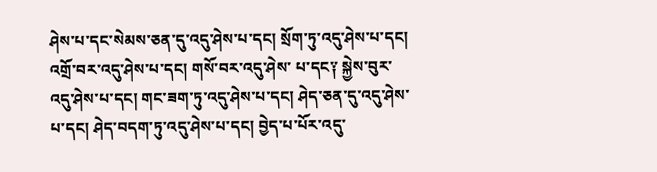ཤེས་པ་དང་སེམས་ཅན་དུ་འདུ་ཤེས་པ་དང། སྲོག་ཏུ་འདུ་ཤེས་པ་དང། འགྲོ་བར་འདུ་ཤེས་པ་དང། གསོ་བར་འདུ་ཤེས་ པ་དང༑ སྐྱེས་བུར་འདུ་ཤེས་པ་དང། གང་ཟག་ཏུ་འདུ་ཤེས་པ་དང། ཤེད་ཅན་དུ་འདུ་ཤེས་པ་དང། ཤེད་བདག་ཏུ་འདུ་ཤེས་པ་དང། བྱེད་པ་པོར་འདུ་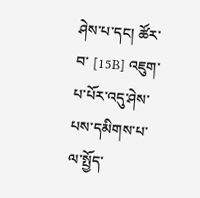ཤེས་པ་དང། ཚོར་བ་ [15B] འཇུག་པ་པོར་འདུ་ཤེས་པས་དམིགས་པ་ལ་སྤྱོད་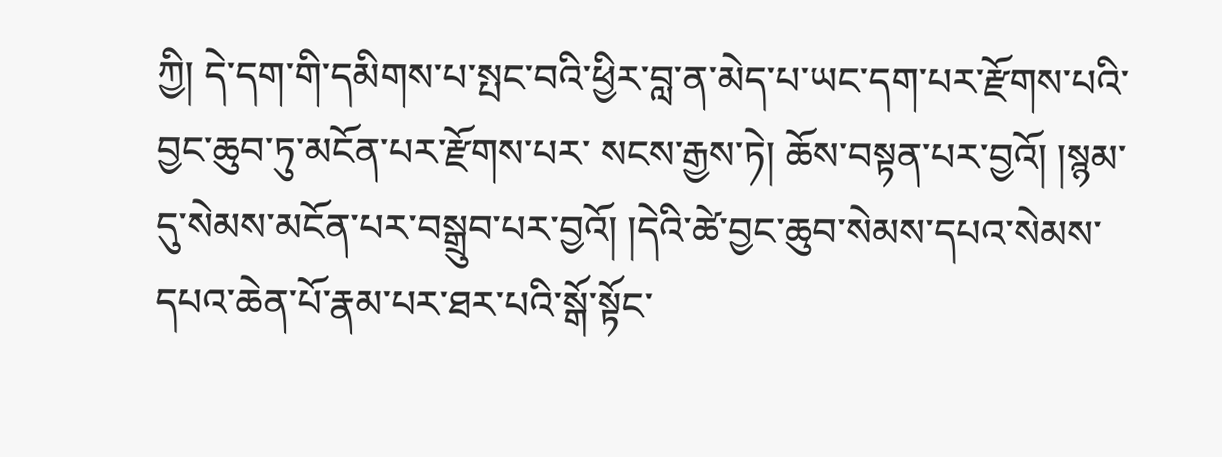ཀྱི། དེ་དག་གི་དམིགས་པ་སྤང་བའི་ཕྱིར་བླ་ན་མེད་པ་ཡང་དག་པར་རྫོགས་པའི་བྱང་ཆུབ་ཏུ་མངོན་པར་རྫོགས་པར་ སངས་རྒྱས་ཏེ། ཆོས་བསྟན་པར་བྱའོ། །སྙམ་དུ་སེམས་མངོན་པར་བསྒྲུབ་པར་བྱའོ། །དེའི་ཚེ་བྱང་ཆུབ་སེམས་དཔའ་སེམས་དཔའ་ཆེན་པོ་རྣམ་པར་ཐར་པའི་སྒོ་སྟོང་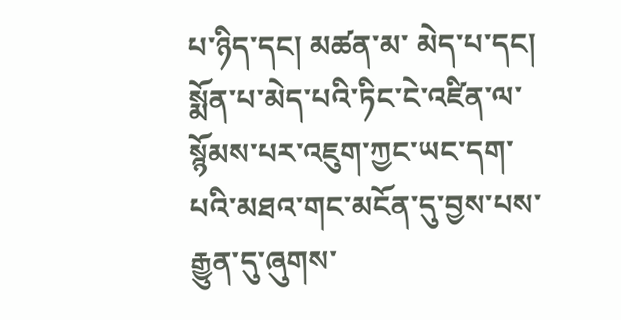པ་ཉིད་དང། མཚན་མ་ མེད་པ་དང། སྨོན་པ་མེད་པའི་ཏིང་ངེ་འཛིན་ལ་སྙོམས་པར་འཇུག་ཀྱང་ཡང་དག་པའི་མཐའ་གང་མངོན་དུ་བྱས་པས་རྒྱུན་དུ་ཞུགས་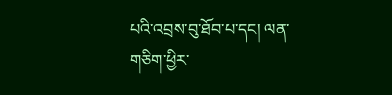པའི་འབྲས་བུ་ཐོབ་པ་དང། ལན་གཅིག་ཕྱིར་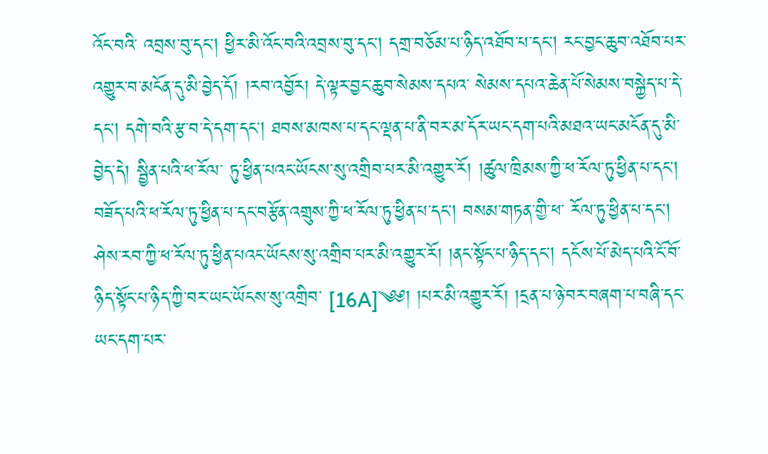འོང་བའི་ འབྲས་བུ་དང། ཕྱིར་མི་འོང་བའི་འབྲས་བུ་དང། དགྲ་བཅོམ་པ་ཉིད་འཐོབ་པ་དང། རང་བྱང་ཆུབ་འཐོབ་པར་འགྱུར་བ་མངོན་དུ་མི་བྱེད་དོ། །རབ་འབྱོར། དེ་ལྟར་བྱང་ཆུབ་སེམས་དཔའ་ སེམས་དཔའ་ཆེན་པོ་སེམས་བསྐྱེད་པ་དེ་དང། དགེ་བའི་རྩ་བ་དེ་དག་དང། ཐབས་མཁས་པ་དང་ལྡན་པ་ནི་བར་མ་དོར་ཡང་དག་པའི་མཐའ་ཡང་མངོན་དུ་མི་བྱེད་དེ། སྦྱིན་པའི་ཕ་རོལ་ ཏུ་ཕྱིན་པའང་ཡོངས་སུ་འགྲིབ་པར་མི་འགྱུར་རོ། །ཚུལ་ཁྲིམས་ཀྱི་ཕ་རོལ་ཏུ་ཕྱིན་པ་དང། བཟོད་པའི་ཕ་རོལ་ཏུ་ཕྱིན་པ་དང་བརྩོན་འགྲུས་ཀྱི་ཕ་རོལ་ཏུ་ཕྱིན་པ་དང། བསམ་གཏན་གྱི་ཕ་ རོལ་ཏུ་ཕྱིན་པ་དང། ཤེས་རབ་ཀྱི་ཕ་རོལ་ཏུ་ཕྱིན་པའང་ཡོངས་སུ་འགྲིབ་པར་མི་འགྱུར་རོ། །ནང་སྟོང་པ་ཉིད་དང། དངོས་པོ་མེད་པའི་ངོ་བོ་ཉིད་སྟོང་པ་ཉིད་ཀྱི་བར་ཡང་ཡོངས་སུ་འགྲིབ་ [16A]༄༅། །པར་མི་འགྱུར་རོ། །དྲན་པ་ཉེ་བར་བཞག་པ་བཞི་དང་ཡང་དག་པར་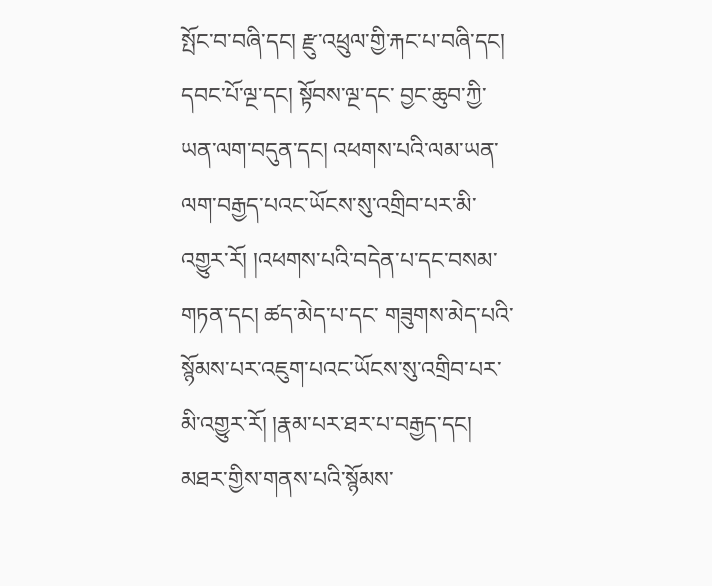སྤོང་བ་བཞི་དང། རྫུ་འཕྲུལ་གྱི་རྐང་པ་བཞི་དང། དབང་པོ་ལྔ་དང། སྟོབས་ལྔ་དང་ བྱང་ཆུབ་ཀྱི་ཡན་ལག་བདུན་དང། འཕགས་པའི་ལམ་ཡན་ལག་བརྒྱད་པའང་ཡོངས་སུ་འགྲིབ་པར་མི་འགྱུར་རོ། །འཕགས་པའི་བདེན་པ་དང་བསམ་གཏན་དང། ཚད་མེད་པ་དང་ གཟུགས་མེད་པའི་སྙོམས་པར་འཇུག་པའང་ཡོངས་སུ་འགྲིབ་པར་མི་འགྱུར་རོ། །རྣམ་པར་ཐར་པ་བརྒྱད་དང། མཐར་གྱིས་གནས་པའི་སྙོམས་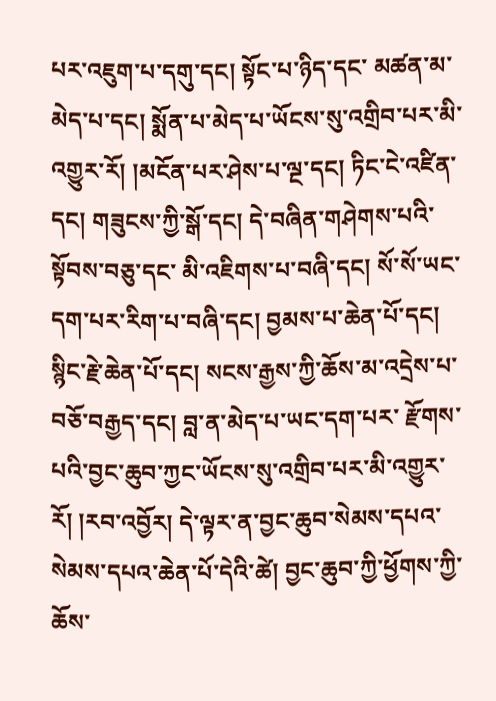པར་འཇུག་པ་དགུ་དང། སྟོང་པ་ཉིད་དང་ མཚན་མ་མེད་པ་དང། སྨོན་པ་མེད་པ་ཡོངས་སུ་འགྲིབ་པར་མི་འགྱུར་རོ། །མངོན་པར་ཤེས་པ་ལྔ་དང། ཏིང་ངེ་འཛིན་དང། གཟུངས་ཀྱི་སྒོ་དང། དེ་བཞིན་གཤེགས་པའི་སྟོབས་བཅུ་དང་ མི་འཇིགས་པ་བཞི་དང། སོ་སོ་ཡང་དག་པར་རིག་པ་བཞི་དང། བྱམས་པ་ཆེན་པོ་དང། སྙིང་རྗེ་ཆེན་པོ་དང། སངས་རྒྱས་ཀྱི་ཆོས་མ་འདྲེས་པ་བཅོ་བརྒྱད་དང། བླ་ན་མེད་པ་ཡང་དག་པར་ རྫོགས་པའི་བྱང་ཆུབ་ཀྱང་ཡོངས་སུ་འགྲིབ་པར་མི་འགྱུར་རོ། །རབ་འབྱོར། དེ་ལྟར་ན་བྱང་ཆུབ་སེམས་དཔའ་སེམས་དཔའ་ཆེན་པོ་དེའི་ཚེ། བྱང་ཆུབ་ཀྱི་ཕྱོགས་ཀྱི་ཆོས་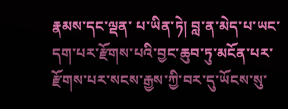རྣམས་དང་ལྡན་ པ་ཡིན་ཏེ། བླ་ན་མེད་པ་ཡང་དག་པར་རྫོགས་པའི་བྱང་ཆུབ་ཏུ་མངོན་པར་རྫོགས་པར་སངས་རྒྱས་ཀྱི་བར་དུ་ཡོངས་སུ་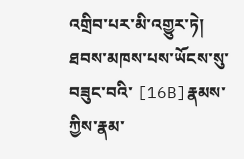འགྲིབ་པར་མི་འགྱུར་ཏེ། ཐབས་མཁས་པས་ཡོངས་སུ་བཟུང་བའི་ [16B]རྣམས་ཀྱིས་རྣམ་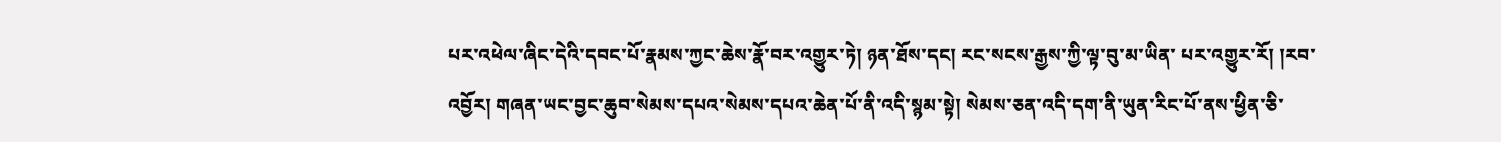པར་འཕེལ་ཞིང་དེའི་དབང་པོ་རྣམས་ཀྱང་ཆེས་རྣོ་བར་འགྱུར་ཏེ། ཉན་ཐོས་དང། རང་སངས་རྒྱས་ཀྱི་ལྟ་བུ་མ་ཡིན་ པར་འགྱུར་རོ། །རབ་འབྱོར། གཞན་ཡང་བྱང་ཆུབ་སེམས་དཔའ་སེམས་དཔའ་ཆེན་པོ་ནི་འདི་སྙམ་སྟེ། སེམས་ཅན་འདི་དག་ནི་ཡུན་རིང་པོ་ནས་ཕྱིན་ཅི་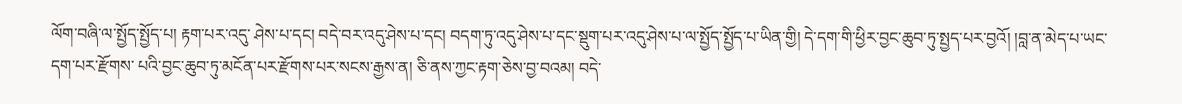ལོག་བཞི་ལ་སྤྱོད་སྤྱོད་པ། རྟག་པར་འདུ་ ཤེས་པ་དང། བདེ་བར་འདུ་ཤེས་པ་དང། བདག་ཏུ་འདུ་ཤེས་པ་དང་སྡུག་པར་འདུ་ཤེས་པ་ལ་སྤྱོད་སྤྱོད་པ་ཡིན་གྱི། དེ་དག་གི་ཕྱིར་བྱང་ཆུབ་ཏུ་སྤྱད་པར་བྱའོ། །བླ་ན་མེད་པ་ཡང་དག་པར་རྫོགས་ པའི་བྱང་ཆུབ་ཏུ་མངོན་པར་རྫོགས་པར་སངས་རྒྱས་ན། ཅི་ནས་ཀྱང་རྟག་ཅེས་བྱ་བའམ། བདེ་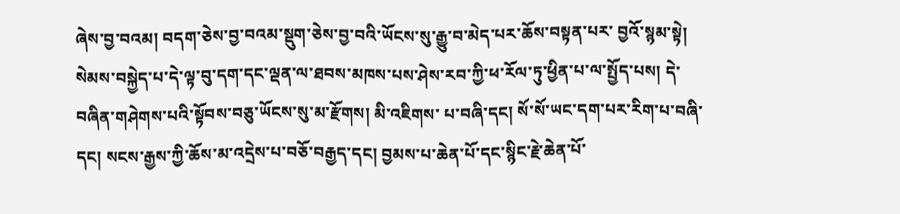ཞེས་བྱ་བའམ། བདག་ཅེས་བྱ་བའམ་སྡུག་ཅེས་བྱ་བའི་ཡོངས་སུ་རྒྱུ་བ་མེད་པར་ཆོས་བསྟན་པར་ བྱའོ་སྙམ་སྟེ། སེམས་བསྐྱེད་པ་དེ་ལྟ་བུ་དག་དང་ལྡན་ལ་ཐབས་མཁས་པས་ཤེས་རབ་ཀྱི་ཕ་རོལ་ཏུ་ཕྱིན་པ་ལ་སྤྱོད་པས། དེ་བཞིན་གཤེགས་པའི་སྟོབས་བཅུ་ཡོངས་སུ་མ་རྫོགས། མི་འཇིགས་ པ་བཞི་དང། སོ་སོ་ཡང་དག་པར་རིག་པ་བཞི་དང། སངས་རྒྱས་ཀྱི་ཆོས་མ་འདྲེས་པ་བཅོ་བརྒྱད་དང། བྱམས་པ་ཆེན་པོ་དང་སྙིང་རྗེ་ཆེན་པོ་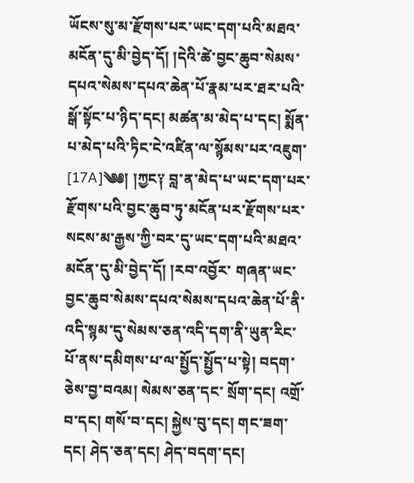ཡོངས་སུ་མ་རྫོགས་པར་ཡང་དག་པའི་མཐའ་ མངོན་དུ་མི་བྱེད་དོ། །དེའི་ཚེ་བྱང་ཆུབ་སེམས་དཔའ་སེམས་དཔའ་ཆེན་པོ་རྣམ་པར་ཐར་པའི་སྒོ་སྟོང་པ་ཉིད་དང། མཚན་མ་མེད་པ་དང། སྨོན་པ་མེད་པའི་ཏིང་ངེ་འཛིན་ལ་སྙོམས་པར་འཇུག་ [17A]༄༅། །ཀྱང༑ བླ་ན་མེད་པ་ཡང་དག་པར་རྫོགས་པའི་བྱང་ཆུབ་ཏུ་མངོན་པར་རྫོགས་པར་སངས་མ་རྒྱས་ཀྱི་བར་དུ་ཡང་དག་པའི་མཐའ་མངོན་དུ་མི་བྱེད་དོ། །རབ་འབྱོར་ གཞན་ཡང་བྱང་ཆུབ་སེམས་དཔའ་སེམས་དཔའ་ཆེན་པོ་ནི་འདི་སྙམ་དུ་སེམས་ཅན་འདི་དག་ནི་ཡུན་རིང་པོ་ནས་དམིགས་པ་ལ་སྤྱོད་སྤྱོད་པ་སྟེ། བདག་ཅེས་བྱ་བའམ། སེམས་ཅན་དང་ སྲོག་དང། འགྲོ་བ་དང། གསོ་བ་དང། སྐྱེས་བུ་དང། གང་ཟག་དང། ཤེད་ཅན་དང། ཤེད་བདག་དང།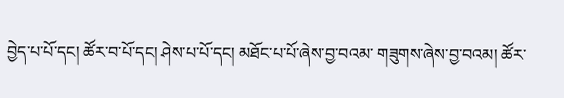བྱེད་པ་པོ་དང། ཚོར་བ་པོ་དང། ཤེས་པ་པོ་དང། མཐོང་པ་པོ་ཞེས་བྱ་བའམ་ གཟུགས་ཞེས་བྱ་བའམ། ཚོར་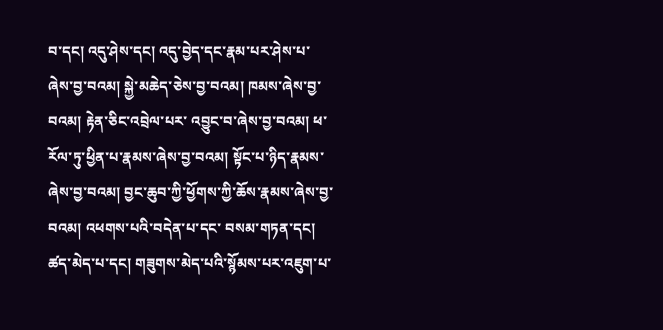བ་དང། འདུ་ཤེས་དང། འདུ་བྱེད་དང་རྣམ་པར་ཤེས་པ་ཞེས་བྱ་བའམ། སྐྱེ་མཆེད་ཅེས་བྱ་བའམ། ཁམས་ཞེས་བྱ་བའམ། རྟེན་ཅིང་འབྲེལ་པར་ འབྱུང་བ་ཞེས་བྱ་བའམ། ཕ་རོལ་ཏུ་ཕྱིན་པ་རྣམས་ཞེས་བྱ་བའམ། སྟོང་པ་ཉིད་རྣམས་ཞེས་བྱ་བའམ། བྱང་ཆུབ་ཀྱི་ཕྱོགས་ཀྱི་ཆོས་རྣམས་ཞེས་བྱ་བའམ། འཕགས་པའི་བདེན་པ་དང་ བསམ་གཏན་དང། ཚད་མེད་པ་དང། གཟུགས་མེད་པའི་སྙོམས་པར་འཇུག་པ་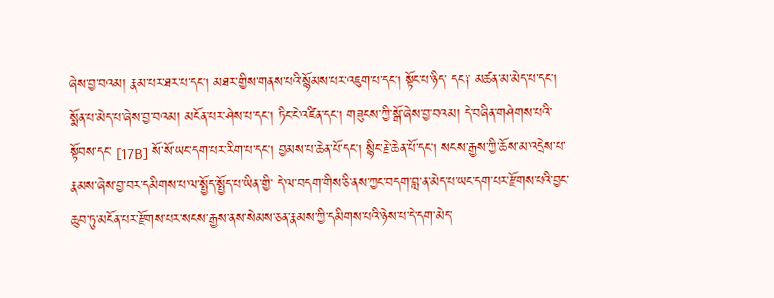ཞེས་བྱ་བའམ། རྣམ་པར་ཐར་པ་དང། མཐར་གྱིས་གནས་པའི་སྙོམས་པར་འཇུག་པ་དང། སྟོང་པ་ཉིད་ དང༑ མཚན་མ་མེད་པ་དང། སྨོན་པ་མེད་པ་ཞེས་བྱ་བའམ། མངོན་པར་ཤེས་པ་དང། ཏིང་ངེ་འཛིན་དང། གཟུངས་ཀྱི་སྒོ་ཞེས་བྱ་བའམ། དེ་བཞིན་གཤེགས་པའི་སྟོབས་དང་ [17B] སོ་སོ་ཡང་དག་པར་རིག་པ་དང། བྱམས་པ་ཆེན་པོ་དང། སྙིང་རྗེ་ཆེན་པོ་དང། སངས་རྒྱས་ཀྱི་ཆོས་མ་འདྲེས་པ་རྣམས་ཞེས་བྱ་བར་དམིགས་པ་ལ་སྤྱོད་སྤྱོད་པ་ཡིན་གྱི་ དེ་ལ་བདག་གིས་ཅི་ནས་ཀྱང་བདག་བླ་ན་མེད་པ་ཡང་དག་པར་རྫོགས་པའི་བྱང་ཆུབ་ཏུ་མངོན་པར་རྫོགས་པར་སངས་རྒྱས་ནས་སེམས་ཅན་རྣམས་ཀྱི་དམིགས་པའི་ཉེས་པ་དེ་དག་མེད་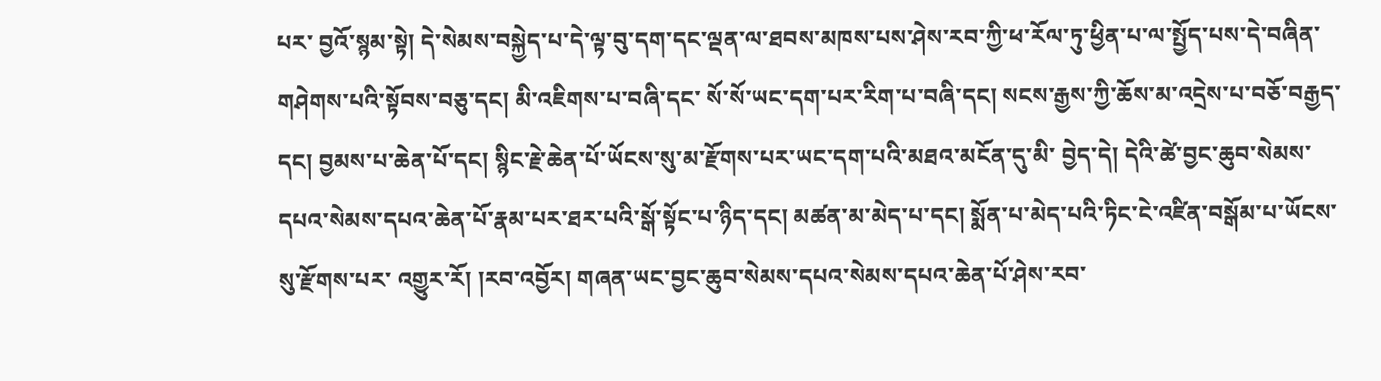པར་ བྱའོ་སྙམ་སྟེ། དེ་སེམས་བསྐྱེད་པ་དེ་ལྟ་བུ་དག་དང་ལྡན་ལ་ཐབས་མཁས་པས་ཤེས་རབ་ཀྱི་ཕ་རོལ་ཏུ་ཕྱིན་པ་ལ་སྤྱོད་པས་དེ་བཞིན་གཤེགས་པའི་སྟོབས་བཅུ་དང། མི་འཇིགས་པ་བཞི་དང་ སོ་སོ་ཡང་དག་པར་རིག་པ་བཞི་དང། སངས་རྒྱས་ཀྱི་ཆོས་མ་འདྲེས་པ་བཅོ་བརྒྱད་དང། བྱམས་པ་ཆེན་པོ་དང། སྙིང་རྗེ་ཆེན་པོ་ཡོངས་སུ་མ་རྫོགས་པར་ཡང་དག་པའི་མཐའ་མངོན་དུ་མི་ བྱེད་དེ། དེའི་ཚེ་བྱང་ཆུབ་སེམས་དཔའ་སེམས་དཔའ་ཆེན་པོ་རྣམ་པར་ཐར་པའི་སྒོ་སྟོང་པ་ཉིད་དང། མཚན་མ་མེད་པ་དང། སྨོན་པ་མེད་པའི་ཏིང་ངེ་འཛིན་བསྒོམ་པ་ཡོངས་སུ་རྫོགས་པར་ འགྱུར་རོ། །རབ་འབྱོར། གཞན་ཡང་བྱང་ཆུབ་སེམས་དཔའ་སེམས་དཔའ་ཆེན་པོ་ཤེས་རབ་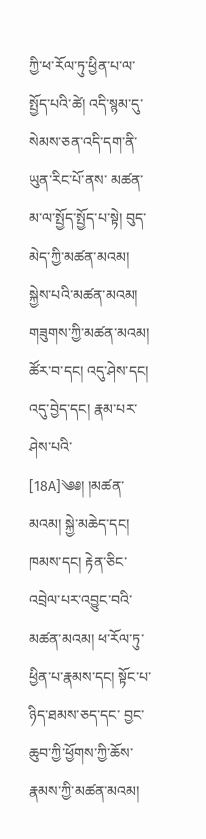ཀྱི་ཕ་རོལ་ཏུ་ཕྱིན་པ་ལ་སྤྱོད་པའི་ཚེ། འདི་སྙམ་དུ་སེམས་ཅན་འདི་དག་ནི་ཡུན་རིང་པོ་ནས་ མཚན་མ་ལ་སྤྱོད་སྤྱོད་པ་སྟེ། བུད་མེད་ཀྱི་མཚན་མའམ། སྐྱེས་པའི་མཚན་མའམ། གཟུགས་ཀྱི་མཚན་མའམ། ཚོར་བ་དང། འདུ་ཤེས་དང། འདུ་བྱེད་དང། རྣམ་པར་ཤེས་པའི་ [18A]༄༅། །མཚན་མའམ། སྐྱེ་མཆེད་དང། ཁམས་དང། རྟེན་ཅིང་འབྲེལ་པར་འབྱུང་བའི་མཚན་མའམ། ཕ་རོལ་ཏུ་ཕྱིན་པ་རྣམས་དང། སྟོང་པ་ཉིད་ཐམས་ཅད་དང་ བྱང་ཆུབ་ཀྱི་ཕྱོགས་ཀྱི་ཆོས་རྣམས་ཀྱི་མཚན་མའམ།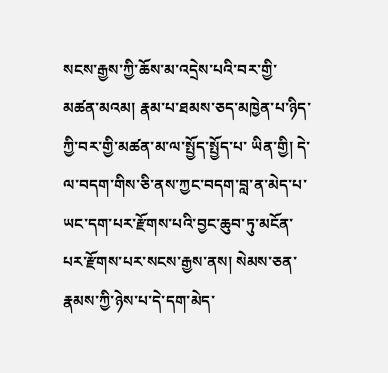སངས་རྒྱས་ཀྱི་ཆོས་མ་འདྲེས་པའི་བར་གྱི་མཚན་མའམ། རྣམ་པ་ཐམས་ཅད་མཁྱེན་པ་ཉིད་ཀྱི་བར་གྱི་མཚན་མ་ལ་སྤྱོད་སྤྱོད་པ་ ཡིན་གྱི། དེ་ལ་བདག་གིས་ཅི་ནས་ཀྱང་བདག་བླ་ན་མེད་པ་ཡང་དག་པར་རྫོགས་པའི་བྱང་ཆུབ་ཏུ་མངོན་པར་རྫོགས་པར་སངས་རྒྱས་ནས། སེམས་ཅན་རྣམས་ཀྱི་ཉེས་པ་དེ་དག་མེད་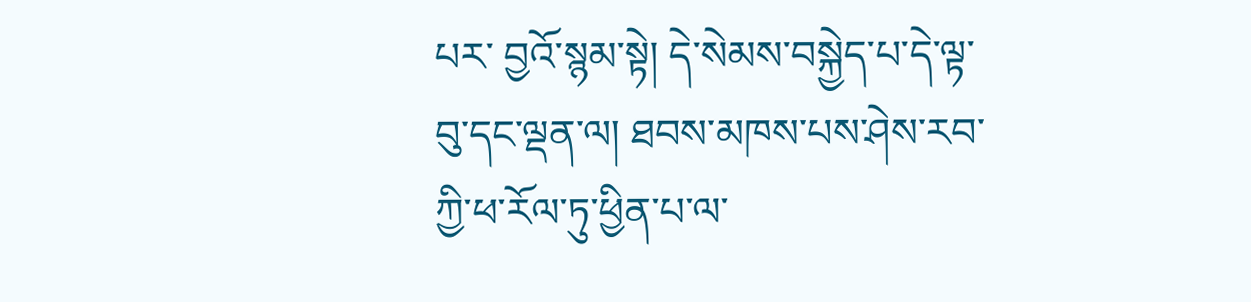པར་ བྱའོ་སྙམ་སྟེ། དེ་སེམས་བསྐྱེད་པ་དེ་ལྟ་བུ་དང་ལྡན་ལ། ཐབས་མཁས་པས་ཤེས་རབ་ཀྱི་ཕ་རོལ་ཏུ་ཕྱིན་པ་ལ་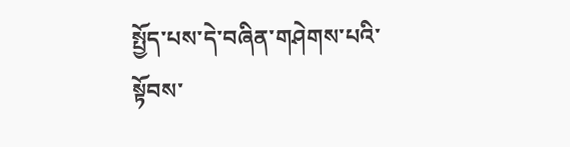སྤྱོད་པས་དེ་བཞིན་གཤེགས་པའི་སྟོབས་